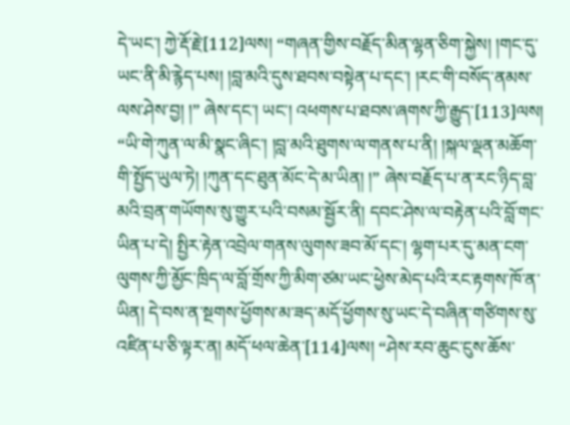དེ་ཡང་། ཀྱེ་རྡོ་རྗེ་[112]ལས། “གཞན་གྱིས་བརྗོད་མིན་ལྷན་ཅིག་སྐྱེས། །གང་དུ་ཡང་ནི་མི་རྙེད་པས། །བླ་མའི་དུས་ཐབས་བསྟེན་པ་དང་། །རང་གི་བསོད་ནམས་ལས་ཤེས་བྱ། །” ཞེས་དང་། ཡང་། འཕགས་པ་ཐབས་ཞགས་ཀྱི་རྒྱུད་[113]ལས། “ཡི་གེ་ཀུན་ལ་མི་སྣང་ཞིང་། །བླ་མའི་ཐུགས་ལ་གནས་པ་ནི། །སྐལ་ལྡན་མཆོག་གི་སྤྱོད་ཡུལ་ཏེ། །ཀུན་དང་ཐུན་མོང་དེ་མ་ཡིན། །” ཞེས་བརྗོད་པ་ན་རང་ཉིད་བླ་མའི་བྲན་གཡོགས་སུ་གྱུར་པའི་བསམ་སྦྱོར་ནི། དབང་ཤེས་ལ་བརྟེན་པའི་བློ་གང་ཡིན་པ་དེ། སྤྱིར་རྟེན་འབྲེལ་གནས་ལུགས་ཟབ་མོ་དང་། ལྷག་པར་དུ་མན་ངག་ལུགས་ཀྱི་མྱོང་ཁྲིད་ལ་བློ་གྲོས་ཀྱི་མིག་ཙམ་ཡང་ཕྱེས་མེད་པའི་རང་རྟགས་ཁོ་ན་ཡིན། དེ་བས་ན་སྔགས་ཕྱོགས་མ་ཟད་མདོ་ཕྱོགས་སུ་ཡང་དེ་བཞིན་གཙིགས་སུ་འཛིན་པ་ཅི་ལྟར་ན། མདོ་ཕལ་ཆེན་[114]ལས། “ཤེས་རབ་ཆུང་ངུས་ཆོས་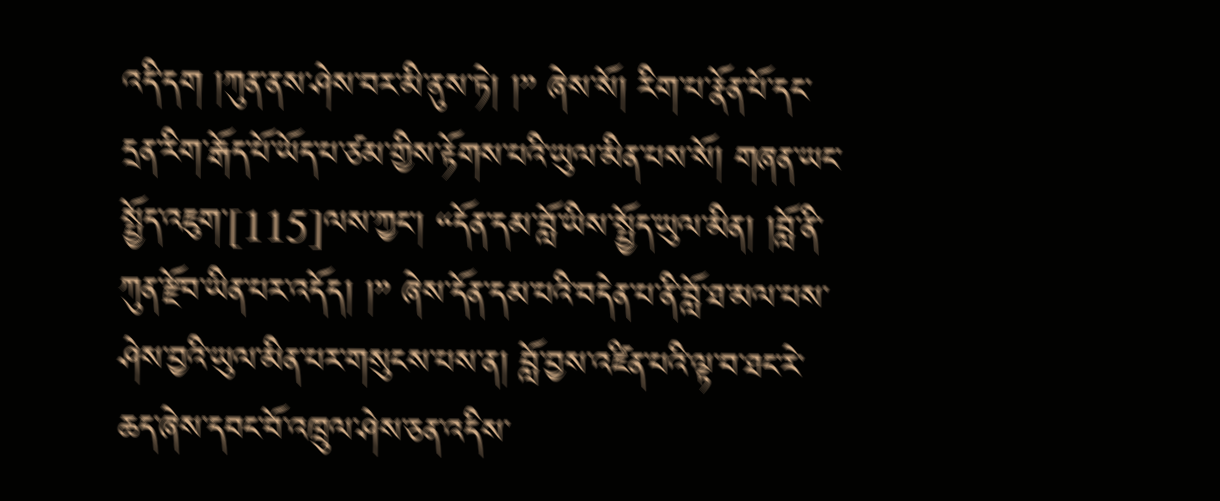འདི་དག །ཀུན་ནས་ཤེས་བར་མི་ནུས་ཏེ། །” ཞེས་སོ། རིག་པ་རྣོན་པོ་དང་དྲན་རིག་རྒོད་པོ་ཡོད་པ་ཙམ་གྱིས་རྟོགས་པའི་ཡུལ་མིན་པས་སོ། གཞན་ཡང་སྤྱོད་འཇུག་[115]ལས་ཀྱང་། “དོན་དམ་བློ་ཡིས་སྤྱོད་ཡུལ་མིན། །བློ་ནི་ཀུན་རྫོབ་ཡིན་པར་འདོད། །” ཞེས་དོན་དམ་པའི་བདེན་པ་ནི་བློ་ཐ་མལ་པས་ཤེས་བྱའི་ཡུལ་མིན་པར་གསུངས་པས་ན། བློ་བྱས་འཛིན་པའི་ལྟ་བ་ཐང་རེ་ཆད་ཞེས་དབང་བོ་འཁྲུལ་ཤེས་ཅན་འདིས་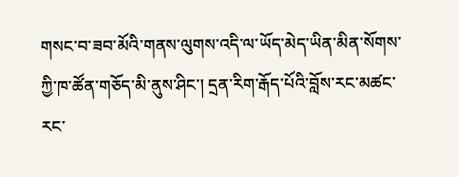གསང་བ་ཟབ་མོའི་གནས་ལུགས་འདི་ལ་ཡོད་མེད་ཡིན་མིན་སོགས་ཀྱི་ཁ་ཚོན་གཅོད་མི་ནུས་ཤིང་། དྲན་རིག་རྒོད་པོའི་བློས་རང་མཚང་རང་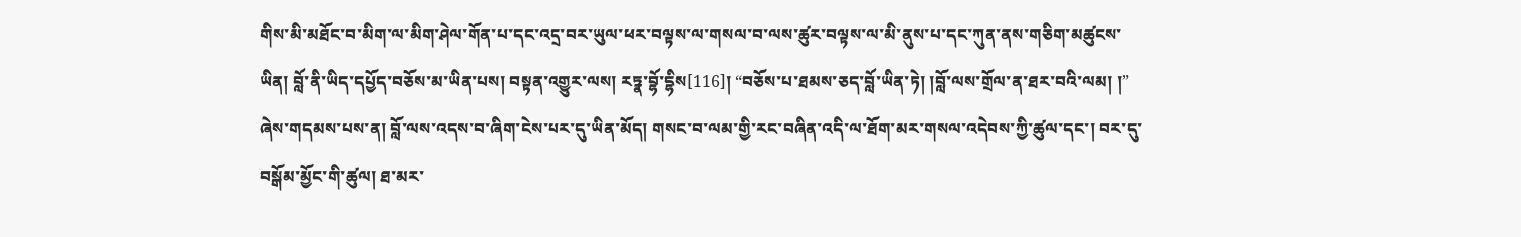གིས་མི་མཐོང་བ་མིག་ལ་མིག་ཤེལ་གོན་པ་དང་འདྲ་བར་ཡུལ་ཕར་བལྟས་ལ་གསལ་བ་ལས་ཚུར་བལྟས་ལ་མི་ནུས་པ་དང་ཀུན་ནས་གཅིག་མཚུངས་ཡིན། བློ་ནི་ཡིད་དཔྱོད་བཅོས་མ་ཡིན་པས། བསྟན་འགྱུར་ལས། རཏྣ་བྷོ་དྷིས[116]། “བཅོས་པ་ཐམས་ཅད་བློ་ཡིན་ཏེ། །བློ་ལས་གྲོལ་ན་ཐར་བའི་ལམ། །” ཞེས་གདམས་པས་ན། བློ་ལས་འདས་བ་ཞིག་ངེས་པར་དུ་ཡིན་མོད། གསང་བ་ལམ་གྱི་རང་བཞིན་འདི་ལ་ཐོག་མར་གསལ་འདེབས་ཀྱི་ཚུལ་དང་། བར་དུ་བསྒོམ་མྱོང་གི་ཚུལ། ཐ་མར་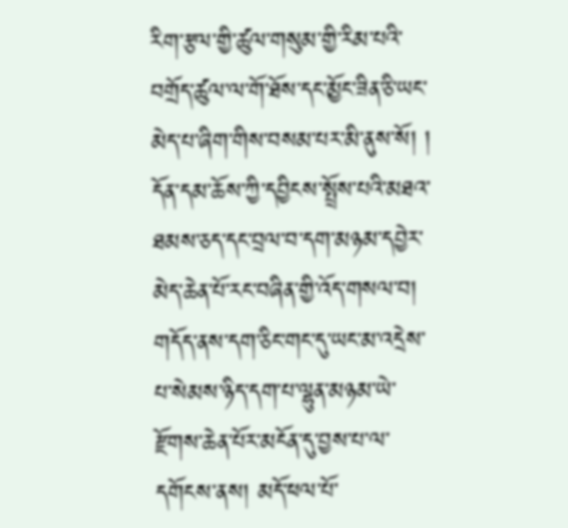རིག་རྩལ་གྱི་ཚུལ་གསུམ་གྱི་རིམ་པའི་བགྲོད་ཚུལ་ལ་གོ་ཐོས་དང་མྱོང་ཟིན་ཅི་ཡང་མེད་པ་ཞིག་གིས་བསམ་པར་མི་ནུས་སོ། ། དོན་དམ་ཆོས་ཀྱི་དབྱིངས་སྤྲོས་པའི་མཐའ་ཐམས་ཅད་དང་བྲལ་བ་དག་མཉམ་དབྱེར་མེད་ཆེན་པོ་རང་བཞིན་གྱི་འོད་གསལ་བ། གདོད་ནས་དག་ཅིང་གང་དུ་ཡང་མ་འདྲེས་པ་སེམས་ཉིད་དག་པ་ལྷུན་མཉམ་ཡེ་རྫོགས་ཆེན་པོར་མངོན་དུ་བྱས་པ་ལ་དགོངས་ནས། མདོ་ཕལ་པོ་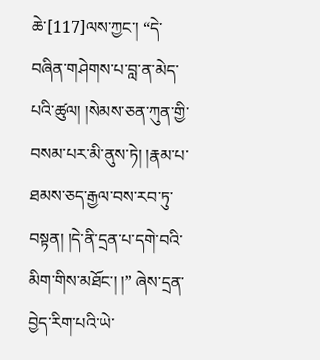ཆེ་[117]ལས་ཀྱང་། “དེ་བཞིན་གཤེགས་པ་བླ་ན་མེད་པའི་ཚུལ། །སེམས་ཅན་ཀུན་གྱི་བསམ་པར་མི་ནུས་ཏེ། །རྣམ་པ་ཐམས་ཅད་རྒྱལ་བས་རབ་ཏུ་བསྟན། །དེ་ནི་དྲན་པ་དགེ་བའི་མིག་གིས་མཐོང་། །” ཞེས་དྲན་བྱེད་རིག་པའི་ཡེ་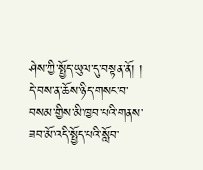ཤེས་ཀྱི་སྤྱོད་ཡུལ་དུ་བསྟན་ནོ། ། དེ་བས་ན་ཆོས་ཉིད་གསང་བ་བསམ་གྱིས་མི་ཁྱབ་པའི་གནས་ཟབ་མོ་འདི་སྤྱོད་པའི་སློབ་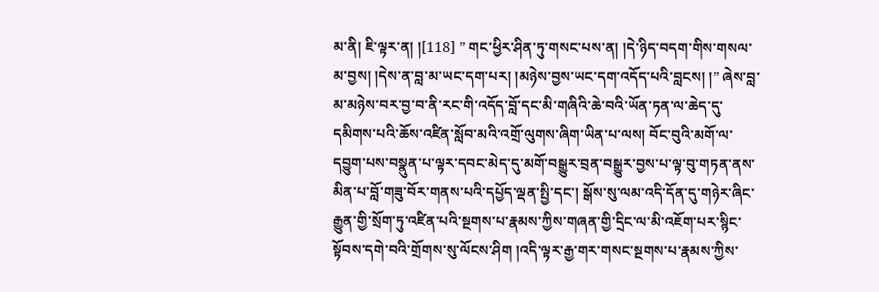མ་ནི། ཇི་ལྟར་ན། །[118] ” གང་ཕྱིར་ཤིན་ཏུ་གསང་པས་ན། །དེ་ཉིད་བདག་གིས་གསལ་མ་བྱས། །དེས་ན་བླ་མ་ཡང་དག་པར། །མཉེས་བྱས་ཡང་དག་འདོད་པའི་བླངས། །” ཞེས་བླ་མ་མཉེས་བར་བྱ་བ་ནི་རང་གི་འདོད་བློ་དང་མི་གཞིའི་ཆེ་བའི་ཡོན་ཏན་ལ་ཆེད་དུ་དམིགས་པའི་ཆོས་འཛིན་སློབ་མའི་འགྲོ་ལུགས་ཞིག་ཡིན་པ་ལས། བོང་བུའི་མགོ་ལ་དབྱུག་པས་བསྣུན་པ་ལྟར་དབང་མེད་དུ་མགོ་བསྒྱུར་བྲན་བསྒྱུར་བྱས་པ་ལྟ་བུ་གཏན་ནས་མིན་པ་བློ་གཟུ་བོར་གནས་པའི་དཔྱོད་ལྡན་སྤྱི་དང་། སྒོས་སུ་ལམ་འདི་དོན་དུ་གཉེར་ཞིང་རྒྱུན་གྱི་སྲོག་ཏུ་འཛིན་པའི་སྔགས་པ་རྣམས་ཀྱིས་གཞན་གྱི་དྲིང་ལ་མི་འཇོག་པར་སྙིང་སྟོབས་དགེ་བའི་གྲོགས་སུ་ལོངས་ཤིག །འདི་ལྟར་རྒྱ་གར་གསང་སྔགས་པ་རྣམས་ཀྱིས་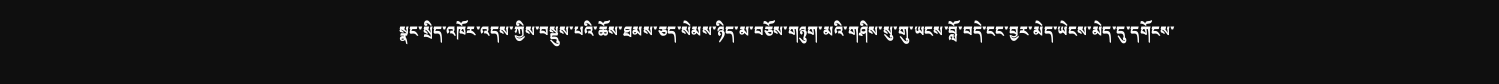སྣང་སྲིད་འཁོར་འདས་ཀྱིས་བསྡུས་པའི་ཆོས་ཐམས་ཅད་སེམས་ཉིད་མ་བཅོས་གཉུག་མའི་གཤིས་སུ་གུ་ཡངས་བློ་བདེ་ངང་བྱར་མེད་ཡེངས་མེད་དུ་དགོངས་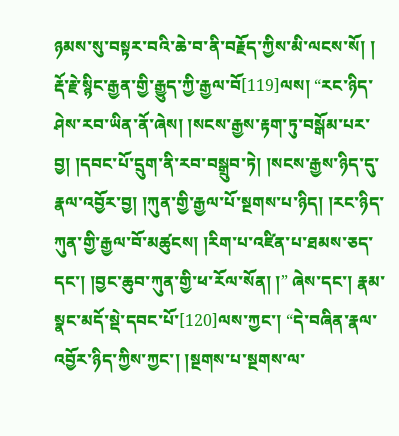ཉམས་སུ་བསྟར་བའི་ཆེ་བ་ནི་བརྗོད་ཀྱིས་མི་ལངས་སོ། །
རྡོ་རྗེ་སྙིང་རྒྱན་གྱི་རྒྱུད་ཀྱི་རྒྱལ་བོ[119]ལས། “རང་ཉིད་ཤེས་རབ་ཡིན་ནོ་ཞེས། །སངས་རྒྱས་རྟག་ཏུ་བསྒོམ་པར་བྱ། །དབང་པོ་དྲུག་ནི་རབ་བསྒྲུབ་ཏེ། །སངས་རྒྱས་ཉིད་དུ་རྣལ་འབྱོར་བྱ། །ཀུན་གྱི་རྒྱལ་པོ་སྔགས་པ་ཉིད། །རང་ཉིད་ཀུན་གྱི་རྒྱལ་བོ་མཚུངས། །རིག་པ་འཛིན་པ་ཐམས་ཅད་དང་། །བྱང་ཆུབ་ཀུན་གྱི་ཕ་རོལ་སོན། །” ཞེས་དང་། རྣམ་སྣང་མདོ་སྡེ་དབང་པོ་[120]ལས་ཀྱང་། “དེ་བཞིན་རྣལ་འབྱོར་ཉིད་ཀྱིས་ཀྱང་། །སྔགས་པ་སྔགས་ལ་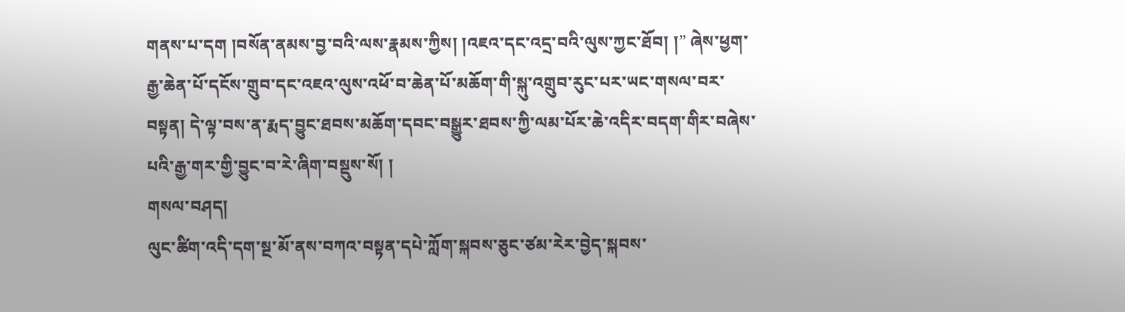གནས་པ་དག །བསོན་ནམས་བྱ་བའི་ལས་རྣམས་ཀྱིས། །འཇའ་དང་འདྲ་བའི་ལུས་ཀྱང་ཐོབ། །” ཞེས་ཕྱག་རྒྱ་ཆེན་པོ་དངོས་གྲུབ་དང་འཇའ་ལུས་འཕོ་བ་ཆེན་པོ་མཆོག་གི་སྐུ་འགྲུབ་རུང་པར་ཡང་གསལ་བར་བསྟན། དེ་ལྟ་བས་ན་རྨད་བྱུང་ཐབས་མཆོག་དབང་བསྒྱུར་ཐབས་ཀྱི་ལམ་པོར་ཆེ་འདིར་བདག་གིར་བཞེས་པའི་རྒྱ་གར་གྱི་བྱུང་བ་རེ་ཞིག་བསྡུས་སོ། །
གསལ་བཤད།
ལུང་ཚིག་འདི་དག་སྔ་མོ་ནས་བཀའ་བསྟན་དཔེ་ཀློག་སྐབས་ཅུང་ཙམ་རེར་བྱེད་སྐབས་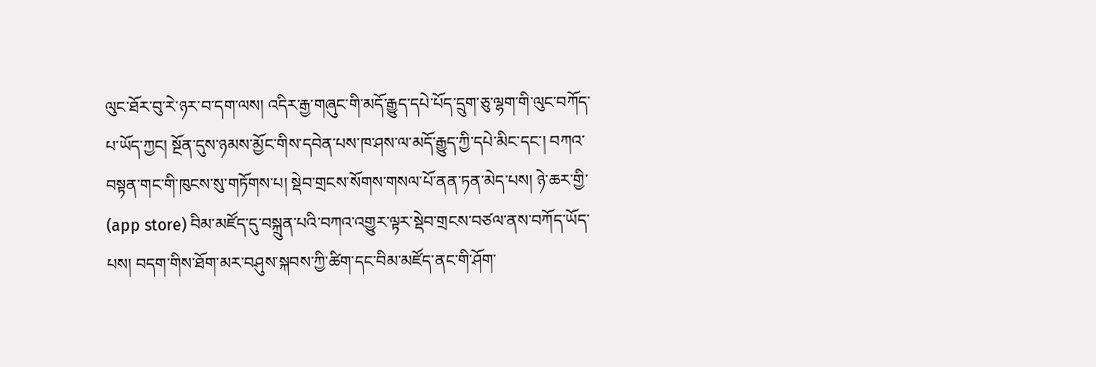ལུང་ཐོར་བུ་རེ་ཉར་བ་དག་ལས། འདིར་རྒྱ་གཞུང་གི་མདོ་རྒྱུད་དཔེ་པོད་དྲུག་ཅུ་ལྷག་གི་ལུང་བཀོད་པ་ཡོད་ཀྱང། སྔོན་དུས་ཉམས་མྱོང་གིས་དབེན་པས་ཁ་ཤས་ལ་མདོ་རྒྱུད་ཀྱི་དཔེ་མིང་དང་། བཀའ་བསྟན་གང་གི་ཁུངས་སུ་གཏོགས་པ། སྡེབ་གྲངས་སོགས་གསལ་པོ་ནན་ཏན་མེད་པས། ཉེ་ཆར་གྱི་ (app store) བིམ་མཛོད་དུ་བསྐྲུན་པའི་བཀའ་འགྱུར་ལྟར་སྡེབ་གྲངས་བཙལ་ནས་བཀོད་ཡོད་པས། བདག་གིས་ཐོག་མར་བཤུས་སྐབས་ཀྱི་ཚིག་དང་བིམ་མཛོད་ནང་གི་ཤོག་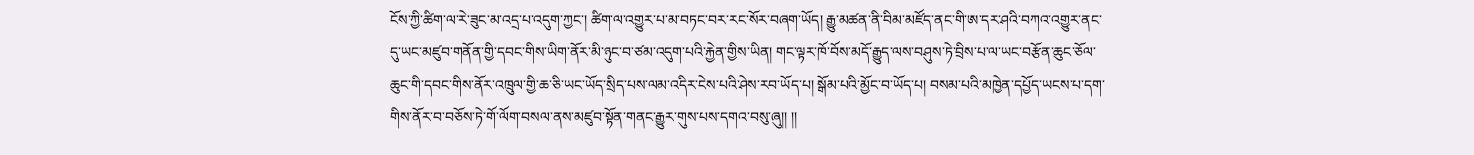ངོས་ཀྱི་ཚིག་ལ་རེ་ཟུང་མ་འདྲ་པ་འདུག་ཀྱང་། ཚིག་ལ་འགྱུར་པ་མ་བཏང་བར་རང་སོར་བཞག་ཡོད། རྒྱུ་མཚན་ནི་བིམ་མཛོད་ནང་གི་ཨ་དར་ཤའི་བཀའ་འགྱུར་ནང་དུ་ཡང་མཛུབ་གནོན་གྱི་དབང་གིས་ཡིག་ནོར་མི་ཉུང་བ་ཙམ་འདུག་པའི་རྐྱེན་གྱིས་ཡིན། གང་ལྟར་ཁོ་བོས་མདོ་རྒྱུད་ལས་བཤུས་ཏེ་བྲིས་པ་ལ་ཡང་བརྩོན་ཆུང་ཅོལ་ཆུང་གི་དབང་གིས་ནོར་འཁྲུལ་གྱི་ཆ་ཅི་ཡང་ཡོད་སྲིད་པས་ལམ་འདིར་ངེས་པའི་ཤེས་རབ་ཡོད་པ། སྒོམ་པའི་མྱོང་བ་ཡོད་པ། བསམ་པའི་མཁྱེན་དཔྱོད་ཡངས་པ་དག་གིས་ནོར་བ་བཅོས་ཏེ་གོ་ལོག་བསལ་ནས་མཛུབ་སྟོན་གནང་རྒྱུར་གུས་པས་དགའ་བསུ་ཞུ།། །།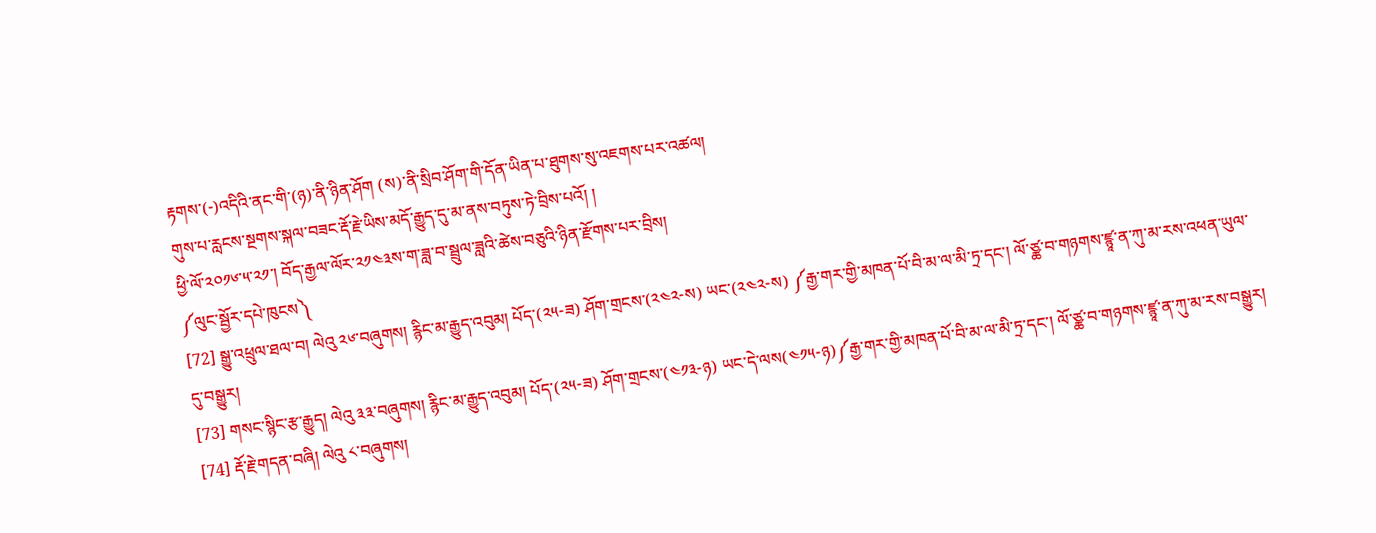རྟགས་(-)འདིའི་ནང་གི་(ཉ)་ནི་ཉིན་ཤོག (ས)་ནི་སྲིབ་ཤོག་གི་དོན་ཡིན་པ་ཐུགས་སུ་འཇགས་པར་འཚལ།
གུས་པ་རླངས་སྔགས་སྐལ་བཟང་རྡོ་རྗེ་ཡིས་མདོ་རྒྱུད་དུ་མ་ནས་བཏུས་ཏེ་བྲིས་པའོ། །
ཕྱི་ལོ་༢༠༡༦་༥་༢༡་། བོད་རྒྱལ་ལོར་༢༡༤༣ས་ག་ཟླ་བ་སྦྲུལ་ཟླའི་ཚེས་བཅུའི་ཉིན་རྫོགས་པར་བྲིས།
༼ལུང་སྦྱོར་དཔེ་ཁུངས༽
[72] སྒྱུ་འཕྲུལ་ཐལ་བ། ལེའུ ༢༦་བཞུགས། རྙིང་མ་རྒྱུད་འབུམ། པོད་(༢༥-ཟ) ཤོག་གྲངས་(༢༤༢-ས) ཡང་(༢༤༢-ས) ༼རྒྱ་གར་གྱི་མཁན་པོ་བི་མ་ལ་མི་ཏྲ་དང་། ལོ་ཙྪ་བ་གཉགས་ཛྙཱ་ན་ཀུ་མ་རས་འཕན་ཡུལ་དུ་བསྒྱུར།
[73] གསང་སྙིང་རྩ་རྒྱུད། ལེའུ ༣༣་བཞུགས། རྙིང་མ་རྒྱུད་འབུམ། པོད་(༢༥-ཟ) ཤོག་གྲངས་(༤༡༣-ཉ) ཡང་དེ་ལས(༤༡༥-ཉ)༼རྒྱ་གར་གྱི་མཁན་པོ་བི་མ་ལ་མི་ཏྲ་དང་། ལོ་ཙྪ་བ་གཉགས་ཛྙཱ་ན་ཀུ་མ་རས་བསྒྱུར།
[74] རྡོ་རྗེ་གདན་བཞི། ལེའུ ༨་བཞུགས།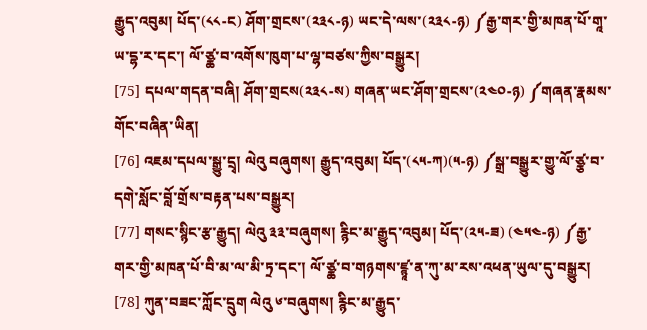རྒྱུད་འབུམ། པོད་(༨༨-ང) ཤོག་གྲངས་(༢༣༨-ཉ) ཡང་དེ་ལས་(༢༣༨-ཉ) ༼རྒྱ་གར་གྱི་མཁན་པོ་གཱ་ཡ་དྷ་ར་དང་། ལོ་ཙྪ་བ་འགོས་ཁུག་པ་ལྷ་བཙས་ཀྱིས་བསྒྱུར།
[75] དཔལ་གདན་བཞི། ཤོག་གྲངས(༢༣༨-ས) གཞན་ཡང་ཤོག་གྲངས་(༢༤༠-ཉ) ༼གཞན་རྣམས་གོང་བཞིན་ཡིན།
[76] འཇམ་དཔལ་སྒྱུ་དྲྭ། ལེའུ བཞུགས། རྒྱུད་འབུམ། པོད་(༨༥-ཀ)(༥-ཉ) ༼སྒྲ་བསྒྱུར་གྱུ་ལོ་ཙྩ་བ་དགེ་སློང་བློ་གྲོས་བརྟན་པས་བསྒྱུར།
[77] གསང་སྙིང་རྩ་རྒྱུད། ལེའུ ༣༣་བཞུགས། རྙིང་མ་རྒྱུད་འབུམ། པོད་(༢༥-ཟ) (༤༥༤-ཉ) ༼རྒྱ་གར་གྱི་མཁན་པོ་བི་མ་ལ་མི་ཏྲ་དང་། ལོ་ཙྪ་བ་གཉགས་ཛྙཱ་ན་ཀུ་མ་རས་འཕན་ཡུལ་དུ་བསྒྱུར།
[78] ཀུན་བཟང་ཀློང་དྲུག ལེའུ ༦་བཞུགས། རྙིང་མ་རྒྱུད་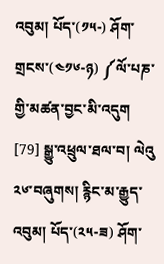འབུམ། པོད་(༡༥-) ཤོག་གྲངས་(༤༡༦-ཉ) ༼ལོ་པཎ་གྱི་མཚན་བྱང་མི་འདུག
[79] སྒྱུ་འཕྲུལ་ཐལ་བ། ལེའུ ༢༦་བཞུགས། རྙིང་མ་རྒྱུད་འབུམ། པོད་(༢༥-ཟ) ཤོག་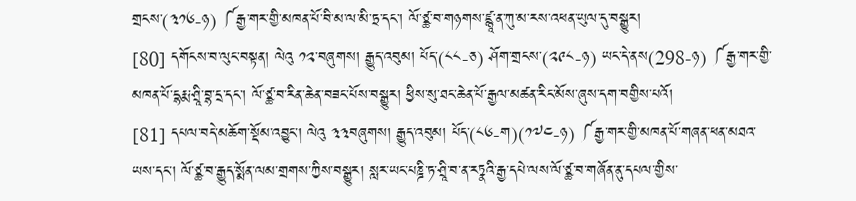གྲངས་(༣༡༦-ཉ) ༼རྒྱ་གར་གྱི་མཁན་པོ་བི་མ་ལ་མི་ཏྲ་དང་། ལོ་ཙྪ་བ་གཉགས་ཛྙཱ་ན་ཀུ་མ་རས་འཕན་ཡུལ་དུ་བསྒྱུར།
[80] དགོངས་བ་ལུང་བསྟན། ལེའུ ༡༢་བཞུགས། རྒྱུད་འབུམ། པོད་(༨༨-ཅ) ཤོག་གྲངས་(༢༩༨-ཉ) ཡང་དེ་ནས(298-ཉ) ༼རྒྱ་གར་གྱི་མཁན་པོ་དྷརྨ་ཤྲཱི་བྷ་དྲ་དང་། ལོ་ཙྪ་བ་རིན་ཆེན་བཟང་པོས་བསྒྱུར། ཕྱིས་སུ་ཐང་ཆེན་པོ་རྒྱལ་མཚན་རིང་མོས་ཞུས་དག་བགྱིས་པའོ།
[81] དཔལ་བདེ་མཆོག་སྡོམ་འབྱུང་། ལེའུ ༣༣བཞུགས། རྒྱུད་འབུམ། པོད་(༨༦-ག)(༡༧༤-ཉ) ༼རྒྱ་གར་གྱི་མཁན་པོ་གཞན་ཕན་མཐའ་ཡས་དང་། ལོ་ཙྪ་བ་རྒྱུད་སྨོན་ལམ་གྲགས་ཀྱིས་བསྒྱུར། སླར་ཡང་པཎྜི་ཏ་ཤྲཱི་བ་ན་རཏྣའི་རྒྱ་དཔེ་ལས་ལོ་ཙྪ་བ་གཞོན་ནུ་དཔལ་གྱིས་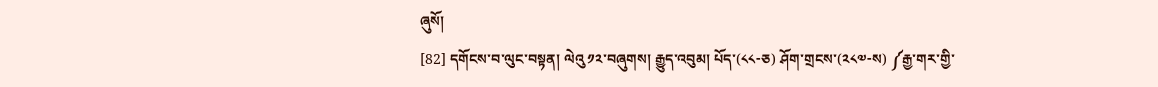ཞུསོ།
[82] དགོངས་བ་ལུང་བསྟན། ལེའུ ༡༢་བཞུགས། རྒྱུད་འབུམ། པོད་(༨༨-ཅ) ཤོག་གྲངས་(༢༨༧-ས) ༼རྒྱ་གར་གྱི་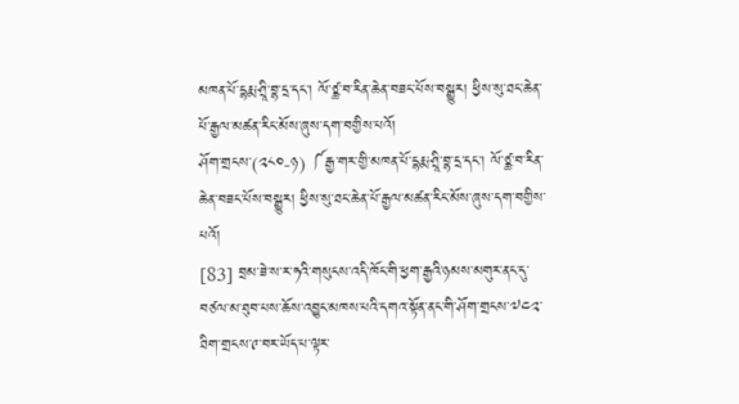མཁན་པོ་དྷརྨ་ཤྲཱི་བྷ་དྲ་དང་། ལོ་ཙྪ་བ་རིན་ཆེན་བཟང་པོས་བསྒྱུར། ཕྱིས་སུ་ཐང་ཆེན་པོ་རྒྱལ་མཚན་རིང་མོས་ཞུས་དག་བགྱིས་པའོ།
ཤོག་གྲངས་(༢༨༠-ཉ) ༼རྒྱ་གར་གྱི་མཁན་པོ་དྷརྨ་ཤྲཱི་བྷ་དྲ་དང་། ལོ་ཙྪ་བ་རིན་ཆེན་བཟང་པོས་བསྒྱུར། ཕྱིས་སུ་ཐང་ཆེན་པོ་རྒྱལ་མཚན་རིང་མོས་ཞུས་དག་བགྱིས་པའོ།
[83] བྲམ་ཟེ་ས་ར་ཧའི་གསུངས་འདི་ཁོང་གི་ཕྱག་རྒྱའི་ཉམས་མགུར་ནང་དུ་བཙལ་མ་ཐུབ་པས་ཆོས་འབྱུང་མཁས་པའི་དགའ་སྟོན་ནང་གི་ཤོག་གྲངས་༧༤༢་ཐིག་གྲངས་༩་བར་ཡོད་པ་ལྟར་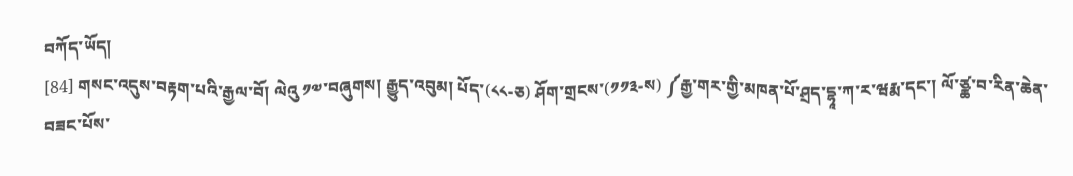བཀོད་ཡོད།
[84] གསང་འདུས་བརྟག་པའི་རྒྱལ་བོ། ལེའུ ༡༧་བཞུགས། རྒྱུད་འབུམ། པོད་(༨༨-ཅ) ཤོག་གྲངས་(༡༡༣-ས) ༼རྒྱ་གར་གྱི་མཁན་པོ་ཤྲད་དྷཱ་ཀ་ར་ཝརྨ་དང་། ལོ་ཙྪ་བ་རིན་ཆེན་བཟང་པོས་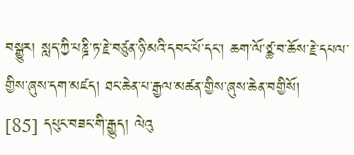བསྒྱུར། སླད་ཀྱི་པཎྜི་ཏ་རྗེ་བཙུན་ཉི་མའི་དབང་པོ་དང་། ཆག་ལོ་ཙྪ་བ་ཆོས་རྗེ་དཔལ་གྱིས་ཞུས་དག་མཛད། ཐང་ཆེན་པ་རྒྱལ་མཚན་གྱིས་ཞུས་ཆེན་བགྱིསོ།
[85] དཔུང་བཟང་གི་རྒྱུད། ལེའུ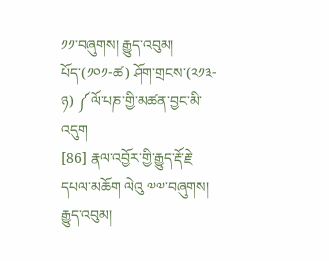༡༡་བཞུགས། རྒྱུད་འབུམ། པོད་(༡༠༡-ཚ) ཤོག་གྲངས་(༢༡༣-ཉ) ༼ལོ་པཎ་གྱི་མཚན་བྱང་མི་འདུག
[86] རྣལ་འབྱོར་གྱི་རྒྱུད་རྡོ་རྗེ་དཔལ་མཆོག ལེའུ ༧༧་བཞུགས། རྒྱུད་འབུམ།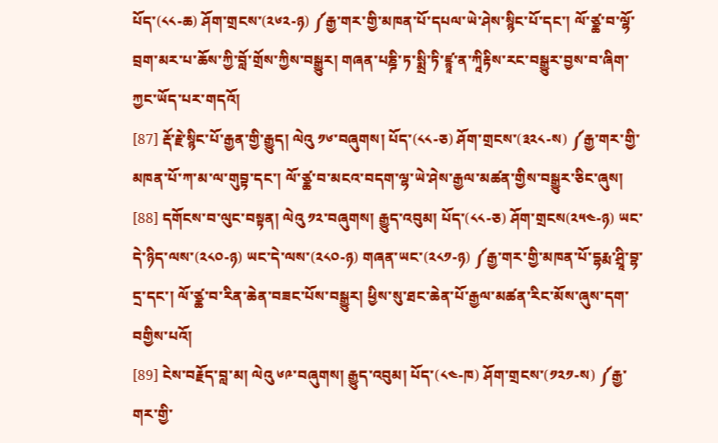པོད་(༨༨-ཆ) ཤོག་གྲངས་(༢༦༢-ཉ) ༼རྒྱ་གར་གྱི་མཁན་པོ་དཔལ་ཡེ་ཤེས་སྙིང་པོ་དང་། ལོ་ཙྪ་བ་ལྷོ་བྲག་མར་པ་ཆོས་ཀྱི་བློ་གྲོས་ཀྱིས་བསྒྱུར། གཞན་པཎྜི་ཏ་སྨྲི་ཏི་ཛྙཱ་ན་ཀཱིརྟིས་རང་བསྒྱུར་བྱས་བ་ཞིག་ཀྱང་ཡོད་པར་གདའོ།
[87] རྡོ་རྗེ་སྙིང་པོ་རྒྱན་གྱི་རྒྱུད། ལེའུ ༡༦་བཞུགས། པོད་(༨༨-ཅ) ཤོག་གྲངས་(༣༢༨-ས) ༼རྒྱ་གར་གྱི་མཁན་པོ་ཀ་མ་ལ་གུབྟ་དང་། ལོ་ཙྪ་བ་མངའ་བདག་ལྷ་ཡེ་ཤེས་རྒྱལ་མཚན་གྱིས་བསྒྱུར་ཅིང་ཞུས།
[88] དགོངས་བ་ལུང་བསྟན། ལེའུ ༡༢་བཞུགས། རྒྱུད་འབུམ། པོད་(༨༨-ཅ) ཤོག་གྲངས(༢༥༤-ཉ) ཡང་དེ་ཉིད་ལས་(༢༨༠-ཉ) ཡང་དེ་ལས་(༢༨༠-ཉ) གཞན་ཡང་(༢༨༡-ཉ) ༼རྒྱ་གར་གྱི་མཁན་པོ་དྷརྨ་ཤྲཱི་བྷ་དྲ་དང་། ལོ་ཙྪ་བ་རིན་ཆེན་བཟང་པོས་བསྒྱུར། ཕྱིས་སུ་ཐང་ཆེན་པོ་རྒྱལ་མཚན་རིང་མོས་ཞུས་དག་བགྱིས་པའོ།
[89] ངེས་བརྗོད་བླ་མ། ལེའུ ༦༩་བཞུགས། རྒྱུད་འབུམ། པོད་(༨༤-ཁ) ཤོག་གྲངས་(༡༢༡-ས) ༼རྒྱ་གར་གྱི་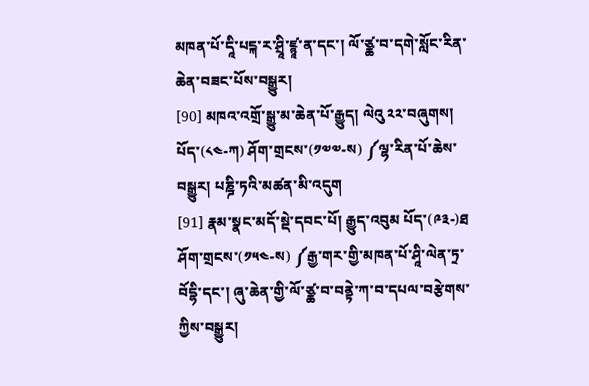མཁན་པོ་དཱི་པངྐ་ར་ཤྲཱི་ཛྙཱ་ན་དང་། ལོ་ཙྪ་བ་དགེ་སློང་རིན་ཆེན་བཟང་པོས་བསྒྱུར།
[90] མཁའ་འགྲོ་སྒྱུ་མ་ཆེན་པོ་རྒྱུད། ལེའུ ༢༢་བཞུགས། པོད་(༨༤-ཀ) ཤོག་གྲངས་(༡༧༧-ས) ༼ལྷ་རིན་པོ་ཆེས་བསྒྱུར། པཎྜི་ཏའི་མཚན་མི་འདུག
[91] རྣམ་སྣང་མདོ་སྡེ་དབང་པོ། རྒྱུད་འབུམ པོད་(༩༣-)ཐ ཤོག་གྲངས་(༡༥༤-ས) ༼རྒྱ་གར་གྱི་མཁན་པོ་ཤཱི་ལེན་ཏྲ་བོདྷི་དང་། ཞུ་ཆེན་གྱི་ལོ་ཙྪ་བ་བནྟེ་ཀ་བ་དཔལ་བརྩེགས་ཀྱིས་བསྒྱུར།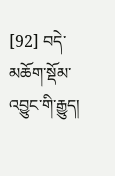[92] བདེ་མཆོག་སྡོམ་འབྱུང་གི་རྒྱུད།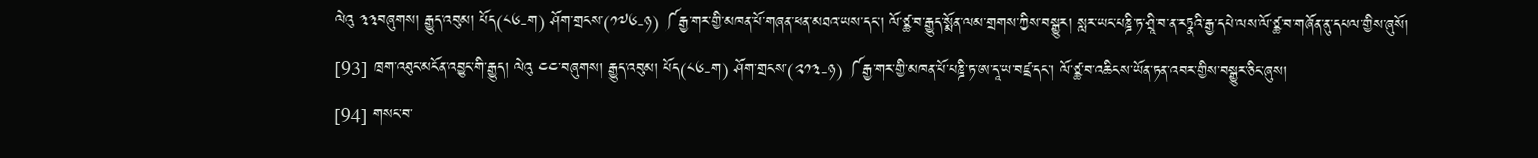ལེའུ ༣༣བཞུགས། རྒྱུད་འབུམ། པོད(༨༦-ག) ཤོག་གྲངས་(༡༧༦-ཉ) ༼རྒྱ་གར་གྱི་མཁན་པོ་གཞན་ཕན་མཐའ་ཡས་དང་། ལོ་ཙྪ་བ་རྒྱུད་སྨོན་ལམ་གྲགས་ཀྱིས་བསྒྱུར། སླར་ཡང་པཎྜི་ཏ་ཤྲཱི་བ་ན་རཏྣའི་རྒྱ་དཔེ་ལས་ལོ་ཙྪ་བ་གཞོན་ནུ་དཔལ་གྱིས་ཞུསོ།
[93] ཁྲག་འཐུང་མངོན་འབྱུང་གི་རྒྱུད། ལེའུ ༤༤་བཞུགས། རྒྱུད་འབུམ། པོད(༨༦-ག) ཤོག་གྲངས་(༢༡༣-ཉ) ༼རྒྱ་གར་གྱི་མཁན་པོ་པཎྜི་ཏ་ཨ་དཱ་ཡ་བཛྲ་དང་། ལོ་ཙྪ་བ་འཆིངས་ཡོན་ཏན་འབར་གྱིས་བསྒྱུར་ཅིང་ཞུས།
[94] གསང་བ་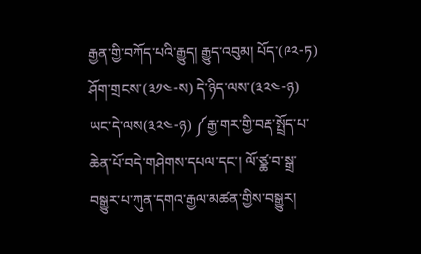རྒྱན་གྱི་བཀོད་པའི་རྒྱུད། རྒྱུད་འབུམ། པོད་(༩༢-ཏ) ཤོག་གྲངས་(༣༡༤-ས) དེ་ཉིད་ལས་(༣༢༤-ཉ) ཡང་དེ་ལས(༣༢༤-ཉ) ༼རྒྱ་གར་གྱི་བརྡ་སྤྲོད་པ་ཆེན་པོ་བདེ་གཤེགས་དཔལ་དང་། ལོ་ཙྪ་བ་སྒྲ་བསྒྱུར་པ་ཀུན་དགའ་རྒྱལ་མཚན་གྱིས་བསྒྱུར།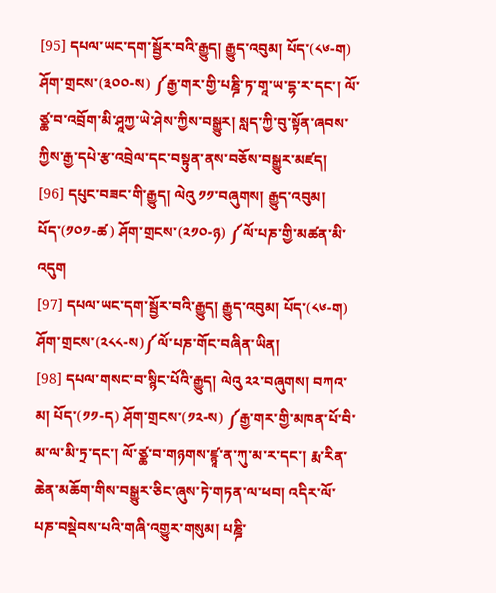[95] དཔལ་ཡང་དག་སྦྱོར་བའི་རྒྱུད། རྒྱུད་འབུམ། པོད་(༨༦-ག) ཤོག་གྲངས་(༣༠༠-ས) ༼རྒྱ་གར་གྱི་པཎྜི་ཏ་གཱ་ཡ་དྷ་ར་དང་། ལོ་ཙྪ་བ་འབྲོག་མི་ཤཱཀྱ་ཡེ་ཤེས་ཀྱིས་བསྒྱུར། སླད་ཀྱི་བུ་སྟོན་ཞབས་ཀྱིས་རྒྱ་དཔེ་རྩ་འབྲེལ་དང་བསྟུན་ནས་བཅོས་བསྒྱུར་མཛད།
[96] དཔུང་བཟང་གི་རྒྱུད། ལེའུ ༡༡་བཞུགས། རྒྱུད་འབུམ། པོད་(༡༠༡-ཚ) ཤོག་གྲངས་(༢༡༠-ཉ) ༼ལོ་པཎ་གྱི་མཚན་མི་འདུག
[97] དཔལ་ཡང་དག་སྦྱོར་བའི་རྒྱུད། རྒྱུད་འབུམ། པོད་(༨༦-ག) ཤོག་གྲངས་(༢༨༨-ས)༼ལོ་པཎ་གོང་བཞིན་ཡིན།
[98] དཔལ་གསང་བ་སྙིང་པོའི་རྒྱུད། ལེའུ ༢༢་བཞུགས། བཀའ་མ། པོད་(༡༡-ད) ཤོག་གྲངས་(༡༢-ས) ༼རྒྱ་གར་གྱི་མཁན་པོ་བི་མ་ལ་མི་ཏྲ་དང་། ལོ་ཙྪ་བ་གཉགས་ཛྙཱ་ན་ཀུ་མ་ར་དང་། རྨ་རིན་ཆེན་མཆོག་གིས་བསྒྱུར་ཅིང་ཞུས་ཏེ་གཏན་ལ་ཕབ། འདིར་ལོ་པཎ་བསྡེབས་པའི་གཞི་འགྱུར་གསུམ། པཎྜི་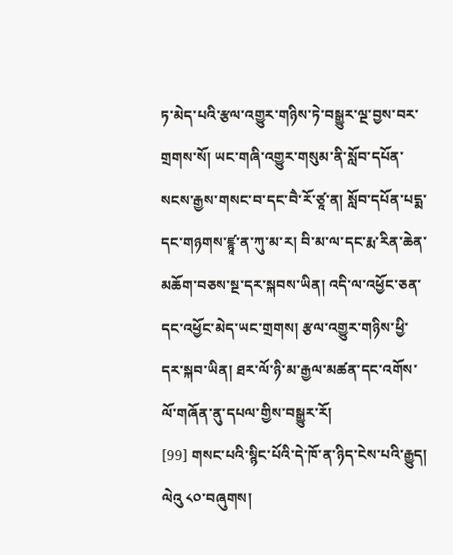ཏ་མེད་པའི་རྩལ་འགྱུར་གཉིས་ཏེ་བསྒྱུར་ལྔ་བྱས་བར་གྲགས་སོ། ཡང་གཞི་འགྱུར་གསུམ་ནི་སློབ་དཔོན་སངས་རྒྱས་གསང་བ་དང་བཻ་རོ་ཙཱ་ན། སློབ་དཔོན་པདྨ་དང་གཉགས་ཛྙཱ་ན་ཀུ་མ་ར། བི་མ་ལ་དང་རྨ་རིན་ཆེན་མཆོག་བཅས་སྔ་དར་སྐབས་ཡིན། འདི་ལ་འཕྱོང་ཅན་དང་འཕྱོང་མེད་ཡང་གྲགས། རྩལ་འགྱུར་གཉིས་ཕྱི་དར་སྐབ་ཡིན། ཐར་ལོ་ཉི་མ་རྒྱལ་མཚན་དང་འགོས་ལོ་གཞོན་ནུ་དཔལ་གྱིས་བསྒྱུར་རོ།
[99] གསང་པའི་སྙིང་པོའི་དེ་ཁོ་ན་ཉིད་ངེས་པའི་རྒྱུད། ལེའུ ༨༠་བཞུགས།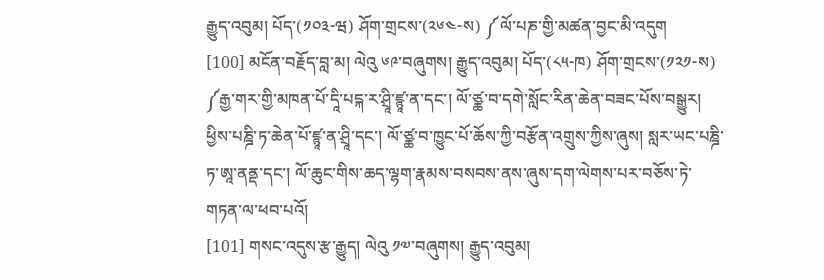རྒྱུད་འབུམ། པོད་(༡༠༣-ཝ) ཤོག་གྲངས་(༢༦༤-ས) ༼ལོ་པཎ་གྱི་མཚན་བྱང་མི་འདུག
[100] མངོན་བརྗོད་བླ་མ། ལེའུ ༦༩་བཞུགས། རྒྱུད་འབུམ། པོད་(༨༥-ཁ) ཤོག་གྲངས་(༡༢༡-ས) ༼རྒྱ་གར་གྱི་མཁན་པོ་དཱི་པངྐ་ར་ཤྲཱི་ཛྙཱ་ན་དང་། ལོ་ཙྪ་བ་དགེ་སློང་རིན་ཆེན་བཟང་པོས་བསྒྱུར། ཕྱིས་པཎྜི་ཏ་ཆེན་པོ་ཛྙཱ་ན་ཤྲཱི་དང་། ལོ་ཙྪ་བ་ཁྱུང་པོ་ཆོས་ཀྱི་བརྩོན་འགྲུས་ཀྱིས་ཞུས། སླར་ཡང་པཎྜི་ཏ་ཨཱ་ནནྡ་དང་། ལོ་ཆུང་གིས་ཆད་ལྷག་རྣམས་བསབས་ནས་ཞུས་དག་ལེགས་པར་བཅོས་ཏེ་གཏན་ལ་ཕབ་པའོ།
[101] གསང་འདུས་རྩ་རྒྱུད། ལེའུ ༡༧་བཞུགས། རྒྱུད་འབུམ།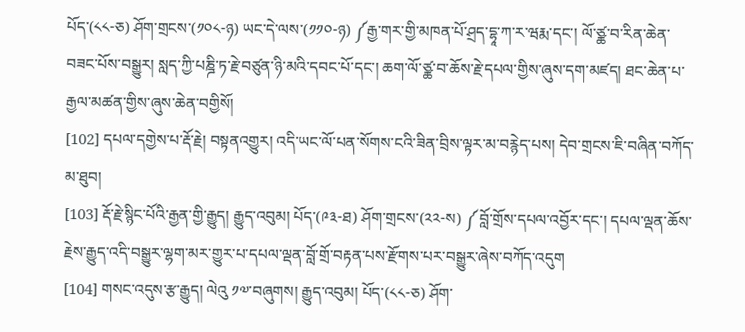པོད་(༨༨-ཅ) ཤོག་གྲངས་(༡༠༨-ཉ) ཡང་དེ་ལས་(༡༡༠-ཉ) ༼རྒྱ་གར་གྱི་མཁན་པོ་ཤྲད་དྷཱ་ཀ་ར་ཝརྨ་དང་། ལོ་ཙྪ་བ་རིན་ཆེན་བཟང་པོས་བསྒྱུར། སླད་ཀྱི་པཎྜི་ཏ་རྗེ་བཙུན་ཉི་མའི་དབང་པོ་དང་། ཆག་ལོ་ཙྪ་བ་ཆོས་རྗེ་དཔལ་གྱིས་ཞུས་དག་མཛད། ཐང་ཆེན་པ་རྒྱལ་མཚན་གྱིས་ཞུས་ཆེན་བགྱིསོ།
[102] དཔལ་དགྱེས་པ་རྡོ་རྗེ། བསྟནའགྱུར། འདི་ཡང་ལོ་པན་སོགས་ངའི་ཟིན་བྲིས་ལྟར་མ་བརྙེད་པས། དེབ་གྲངས་ཇི་བཞིན་བཀོད་མ་ཐུབ།
[103] རྡོ་རྗེ་སྙིང་པོའི་རྒྱན་གྱི་རྒྱུད། རྒྱུད་འབུམ། པོད་(༩༣-ཐ) ཤོག་གྲངས་(༢༢-ས) ༼བློ་གྲོས་དཔལ་འབྱོར་དང་། དཔལ་ལྡན་ཆོས་རྗེས་རྒྱུད་འདི་བསྒྱུར་ལྷག་མར་གྱུར་པ་དཔལ་ལྡན་བློ་གྲོ་བརྟན་པས་རྫོགས་པར་བསྒྱུར་ཞེས་བཀོད་འདུག
[104] གསང་འདུས་རྩ་རྒྱུད། ལེའུ ༡༧་བཞུགས། རྒྱུད་འབུམ། པོད་(༨༨-ཅ) ཤོག་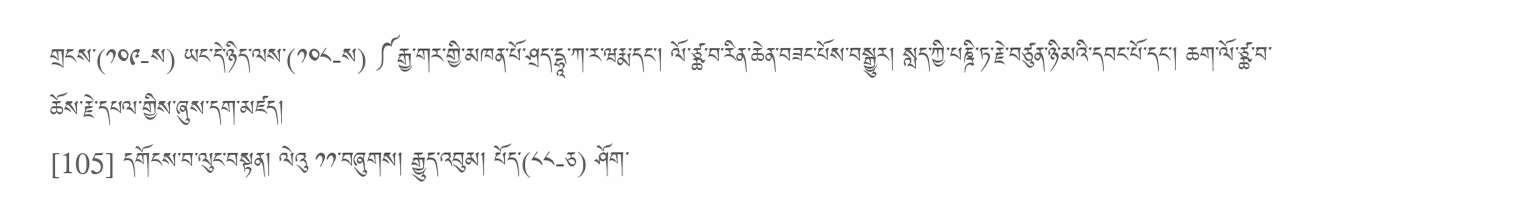གྲངས་(༡༠༩-ས) ཡང་དེ་ཉིད་ལས་(༡༠༨-ས) ༼རྒྱ་གར་གྱི་མཁན་པོ་ཤྲད་དྷཱ་ཀ་ར་ཝརྨ་དང་། ལོ་ཙྪ་བ་རིན་ཆེན་བཟང་པོས་བསྒྱུར། སླད་ཀྱི་པཎྜི་ཏ་རྗེ་བཙུན་ཉི་མའི་དབང་པོ་དང་། ཆག་ལོ་ཙྪ་བ་ཆོས་རྗེ་དཔལ་གྱིས་ཞུས་དག་མཛད།
[105] དགོངས་བ་ལུང་བསྟན། ལེའུ ༡༡་བཞུགས། རྒྱུད་འབུམ། པོད་(༨༨-ཅ) ཤོག་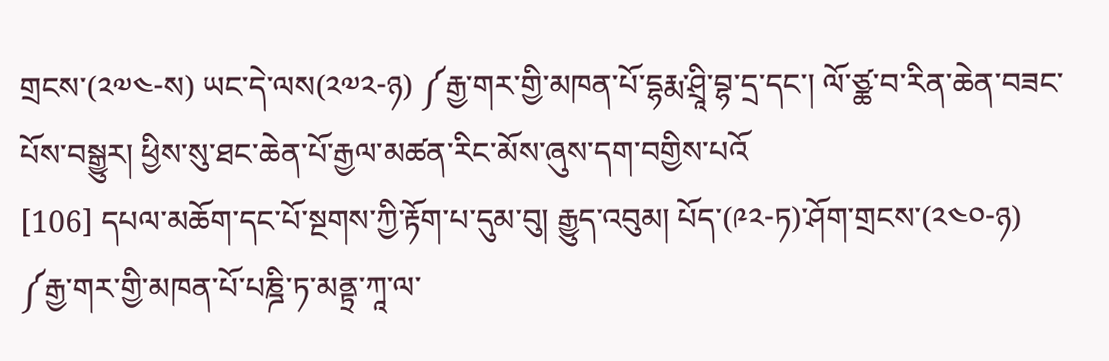གྲངས་(༢༧༤-ས) ཡང་དེ་ལས(༢༧༢-ཉ) ༼རྒྱ་གར་གྱི་མཁན་པོ་དྷརྨ་ཤྲཱི་བྷ་དྲ་དང་། ལོ་ཙྪ་བ་རིན་ཆེན་བཟང་པོས་བསྒྱུར། ཕྱིས་སུ་ཐང་ཆེན་པོ་རྒྱལ་མཚན་རིང་མོས་ཞུས་དག་བགྱིས་པའོ
[106] དཔལ་མཆོག་དང་པོ་སྔགས་ཀྱི་རྟོག་པ་དུམ་བུ། རྒྱུད་འབུམ། པོད་(༩༢-ཏ)་ཤོག་གྲངས་(༢༤༠-ཉ) ༼རྒྱ་གར་གྱི་མཁན་པོ་པཎྜི་ཏ་མནྟྲ་ཀཱ་ལ་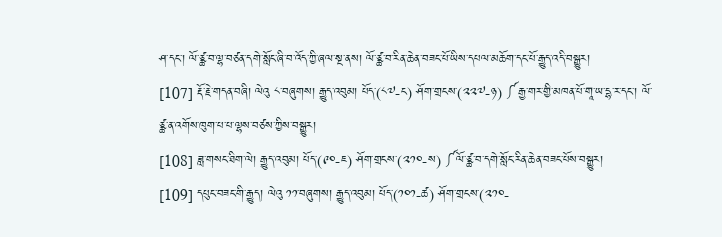ཤ་དང་། ལོ་ཙྪ་བ་ལྷ་བཙན་དགེ་སློང་ཞི་བ་འོད་ཀྱི་ཞལ་སྔ་ནས། ལོ་ཙྪ་བ་རིན་ཆེན་བཟང་པོ་ཡིས་དཔལ་མཆོག་དང་པོ་རྒྱུད་འདི་བསྒྱུར།
[107] རྡོ་རྗེ་གདན་བཞི། ལེའུ ༨་བཞུགས། རྒྱུད་འབུམ། པོད་(༨༧-ང) ཤོག་གྲངས་(༢༢༧-ཉ) ༼རྒྱ་གར་གྱི་མཁན་པོ་གཱ་ཡ་དྷ་ར་དང་། ལོ་ཙྪ་ན་འགོས་ཁུག་པ་པ་ལྷས་བཙས་ཀྱིས་བསྒྱུར།
[108] ཟླ་གསང་ཐིག་ལེ། རྒྱུད་འབུམ། པོད་(༩༠-ཇ) ཤོག་གྲངས་(༢༡༠-ས) ༼ལོ་ཙྪ་བ་དགེ་སློང་རིན་ཆེན་བཟང་པོས་བསྒྱུར།
[109] དཔུང་བཟང་གི་རྒྱུད། ལེའུ ༡༡་བཞུགས། རྒྱུད་འབུམ། པོད་(༡༠༡-ཚ) ཤོག་གྲངས་(༢༡༠-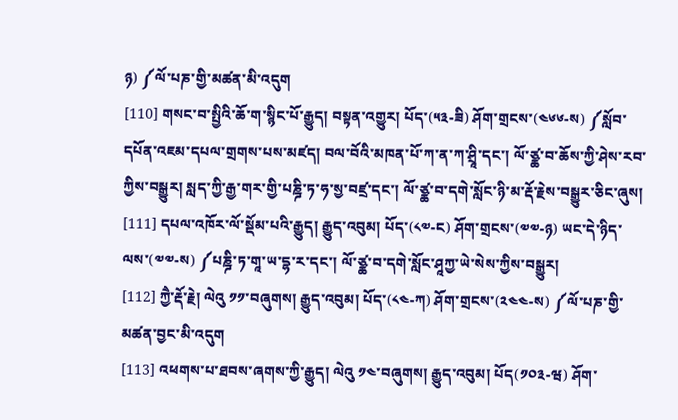ཉ) ༼ལོ་པཎ་གྱི་མཚན་མི་འདུག
[110] གསང་བ་སྤྱིའི་ཆོ་ག་སྙིང་པོ་རྒྱུད། བསྟན་འགྱུར། པོད་(༥༣-ཟི) ཤོག་གྲངས་(༤༦༦-ས) ༼སློབ་དཔོན་འཇམ་དཔལ་གྲགས་པས་མཛད། བལ་བོའི་མཁན་པོ་ཀ་ན་ཀ་ཤྲཱི་དང་། ལོ་ཙྪ་བ་ཆོས་ཀྱི་ཤེས་རབ་ཀྱིས་བསྒྱུར། སླད་ཀྱི་རྒྱ་གར་གྱི་པཎྜི་ཏ་ཧ་སྱ་བཛྲ་དང་། ལོ་ཙྪ་བ་དགེ་སློང་ཉི་མ་རྡོ་རྗེས་བསྒྱུར་ཅིང་ཞུས།
[111] དཔལ་འཁོར་ལོ་སྡོམ་པའི་རྒྱུད། རྒྱུད་འབུམ། པོད་(༨༧-ང) ཤོག་གྲངས་(༧༧-ཉ) ཡང་དེ་ཉིད་ལས་(༧༧-ས) ༼པཎྜི་ཏ་གཱ་ཡ་དྷ་ར་དང་། ལོ་ཙྪ་བ་དགེ་སློང་ཤཱཀྱ་ཡེ་སེས་ཀྱིས་བསྒྱུར།
[112] ཀྱཻ་རྡོ་རྗེ། ལེའུ ༡༡་བཞུགས། རྒྱུད་འབུམ། པོད་(༨༤-ཀ) ཤོག་གྲངས་(༢༤༤-ས) ༼ལོ་པཎ་གྱི་མཚན་བྱང་མི་འདུག
[113] འཕགས་པ་ཐབས་ཞགས་ཀྱི་རྒྱུད། ལེའུ ༡༤་བཞུགས། རྒྱུད་འབུམ། པོད(༡༠༣-ཝ) ཤོག་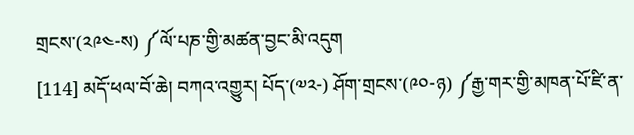གྲངས་(༢༩༤-ས) ༼ལོ་པཎ་གྱི་མཚན་བྱང་མི་འདུག
[114] མདོ་ཕལ་བོ་ཆེ། བཀའ་འགྱུར། པོད་(༧༢-) ཤོག་གྲངས་(༩༠-ཉ) ༼རྒྱ་གར་གྱི་མཁན་པོ་ཛི་ན་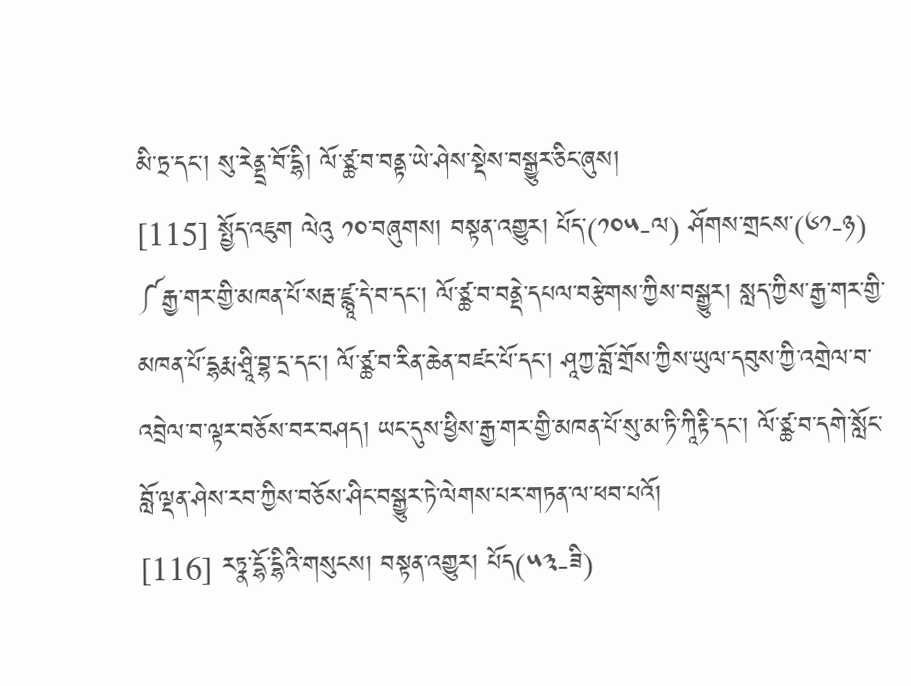མི་ཏྲ་དང་། སུ་རེནྡྲ་བོ་དྷི། ལོ་ཙྪ་བ་བནྟ་ཡེ་ཤེས་སྡེས་བསྒྱུར་ཅིང་ཞུས།
[115] སྤྱོད་འཇུག ལེའུ ༡༠་བཞུགས། བསྟན་འགྱུར། པོད་(༡༠༥-ལ) ཤོགས་གྲངས་(༦༡-ཉ) ༼རྒྱ་གར་གྱི་མཁན་པོ་སརྦ་ཛྙཱ་དེ་བ་དང་། ལོ་ཙྪ་བ་བནྡེ་དཔལ་བརྩེགས་ཀྱིས་བསྒྱུར། སླད་ཀྱིས་རྒྱ་གར་གྱི་མཁན་པོ་དྷརྨ་ཤྲཱི་བྷ་དྲ་དང་། ལོ་ཙྪ་བ་རིན་ཆེན་བཛང་པོ་དང་། ཤཱཀྱ་བློ་གྲོས་ཀྱིས་ཡུལ་དབུས་ཀྱི་འགྲེལ་བ་འབྲེལ་བ་ལྟར་བཅོས་བར་བཤད། ཡང་དུས་ཕྱིས་རྒྱ་གར་གྱི་མཁན་པོ་སུ་མ་ཏི་ཀཱིརྟི་དང་། ལོ་ཙྪ་བ་དགེ་སློང་བློ་ལྡན་ཤེས་རབ་ཀྱིས་བཅོས་ཤིང་བསྒྱུར་ཏེ་ལེགས་པར་གཏན་ལ་ཕབ་པའོ།
[116] རཏྣ་དྷོ་དྷིའི་གསུངས། བསྟན་འགྱུར། པོད(༥༣-ཟི)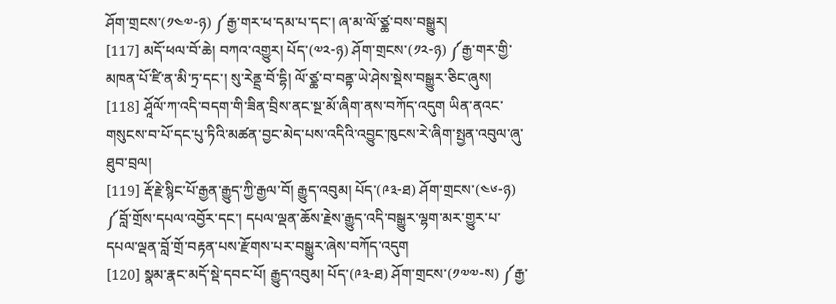ཤོག་གྲངས་(༡༤༧-ཉ) ༼རྒྱ་གར་ཕ་དམ་པ་དང་། ཞ་མ་ལོ་ཙྪ་བས་བསྒྱུར།
[117] མདོ་ཕལ་བོ་ཆེ། བཀའ་འགྱུར། པོད་(༧༢-ཉ) ཤོག་གྲངས་(༡༢-ཉ) ༼རྒྱ་གར་གྱི་མཁན་པོ་ཛི་ན་མི་ཏྲ་དང་། སུ་རེནྡྲ་བོ་དྷི། ལོ་ཙྪ་བ་བནྟ་ཡེ་ཤེས་སྡེས་བསྒྱུར་ཅིང་ཞུས།
[118] ཤཱོལོ་ཀ་འདི་བདག་གི་ཟིན་བྲིས་ནང་སྔ་མོ་ཞིག་ནས་བཀོད་འདུག ཡིན་ནའང་གསུངས་བ་པོ་དང་པུ་ཏིའི་མཚན་བྱང་མེད་པས་འདིའི་འབྱུང་ཁུངས་རེ་ཞིག་སྤྱན་འབུལ་ཞུ་ཐུབ་བྲལ།
[119] རྡོ་རྗེ་སྙིང་པོ་རྒྱན་རྒྱུད་ཀྱི་རྒྱལ་བོ། རྒྱུད་འབུམ། པོད་(༩༣-ཐ) ཤོག་གྲངས་(༤༦-ཉ) ༼བློ་གྲོས་དཔལ་འབྱོར་དང་། དཔལ་ལྡན་ཆོས་རྗེས་རྒྱུད་འདི་བསྒྱུར་ལྷག་མར་གྱུར་པ་དཔལ་ལྡན་བློ་གྲོ་བརྟན་པས་རྫོགས་པར་བསྒྱུར་ཞེས་བཀོད་འདུག
[120] སྣམ་རྣང་མདོ་སྡེ་དབང་པོ། རྒྱུད་འབུམ། པོད་(༩༣-ཐ) ཤོག་གྲངས་(༡༧༧-ས) ༼རྒྱ་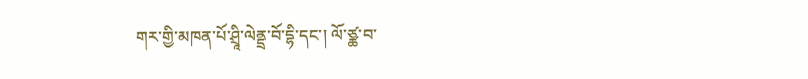གར་གྱི་མཁན་པོ་ཤྲཱི་ལེནྡྲ་བོ་དྷི་དང་། ལོ་ཙྪ་བ་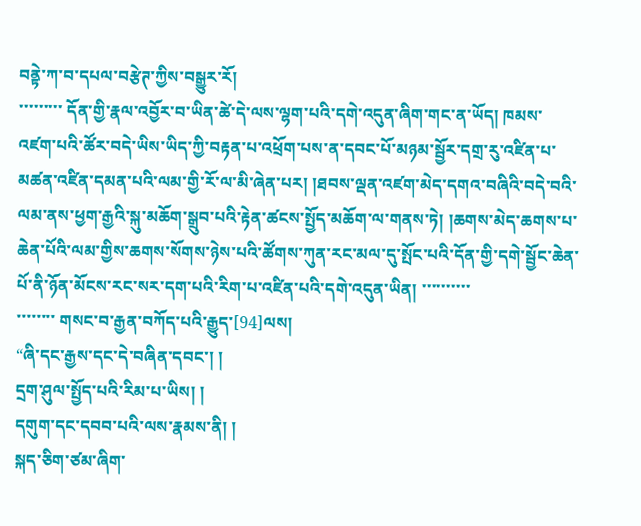བནྟེ་ཀ་བ་དཔལ་བརྩེཊ་ཀྱིས་བསྒྱུར་རོ།
་་་་་་་་་ དོན་གྱི་རྣལ་འབྱོར་བ་ཡིན་ཚེ་དེ་ལས་ལྷག་པའི་དགེ་འདུན་ཞིག་གང་ན་ཡོད། ཁམས་འཛག་པའི་ཚོར་བདེ་ཡིས་ཡིད་ཀྱི་བརྟན་པ་འཕྲོག་པས་ན་དབང་པོ་མཉམ་སྦྱོར་དགྲ་རུ་འཛིན་པ་མཚན་འཛིན་དམན་པའི་ལམ་གྱི་རོ་ལ་མི་ཞེན་པར། །ཐབས་ལྡན་འཛག་མེད་དགའ་བཞིའི་བདེ་བའི་ལམ་ནས་ཕྱག་རྒྱའི་སྐུ་མཆོག་སྒྲུབ་པའི་རྟེན་ཚངས་སྤྱོད་མཆོག་ལ་གནས་ཏེ། །ཆགས་མེད་ཆགས་པ་ཆེན་པོའི་ལམ་གྱིས་ཆགས་སོགས་ཉེས་པའི་ཚོགས་ཀུན་རང་མལ་དུ་སྤོང་པའི་དོན་གྱི་དགེ་སྦྱོང་ཆེན་པོ་ནི་ཉོན་མོངས་རང་སར་དག་པའི་རིག་པ་འཛིན་པའི་དགེ་འདུན་ཡིན། ་་་་་་་་་་
་་་་་་་་ གསང་བ་རྒྱན་བཀོད་པའི་རྒྱུད་[94]ལས།
“ཞི་དང་རྒྱས་དང་དེ་བཞིན་དབང་། །
དྲག་ཤུལ་སྤྱོད་པའི་རིམ་པ་ཡིས། །
དགུག་དང་དབབ་པའི་ལས་རྣམས་ནི། །
སྐད་ཅིག་ཙམ་ཞིག་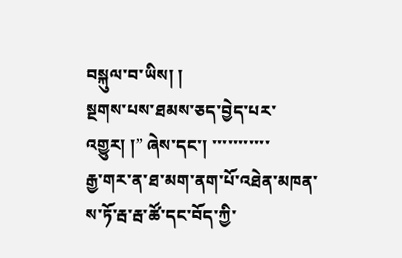བསྐུལ་བ་ཡིས། །
སྔགས་པས་ཐམས་ཅད་བྱེད་པར་འགྱུར། །” ཞེས་དང་། ་་་་་་་་་་་
རྒྱ་གར་ན་ཐ་མག་ནག་པོ་འཐེན་མཁན་ས་ཏོ་རྦ་རྦ་ཚོ་དང་བོད་ཀྱི་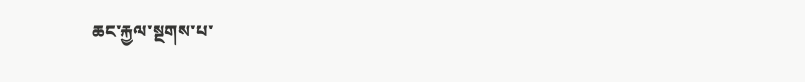ཆང་རྐྱལ་སྔགས་པ་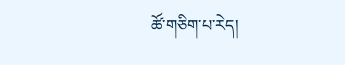ཚོ་གཅིག་པ་རེད།